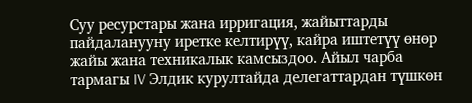Суу ресурстары жана ирригация, жайыттарды пайдаланууну иретке келтирүү, кайра иштетүү өнөр жайы жана техникалык камсыздоо. Айыл чарба тармагы IV Элдик курултайда делегаттардан түшкөн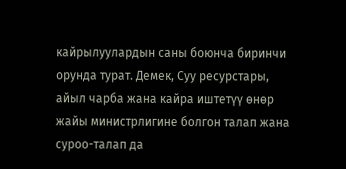кайрылуулардын саны боюнча биринчи орунда турат. Демек, Суу ресурстары, айыл чарба жана кайра иштетүү өнөр жайы министрлигине болгон талап жана суроо-талап да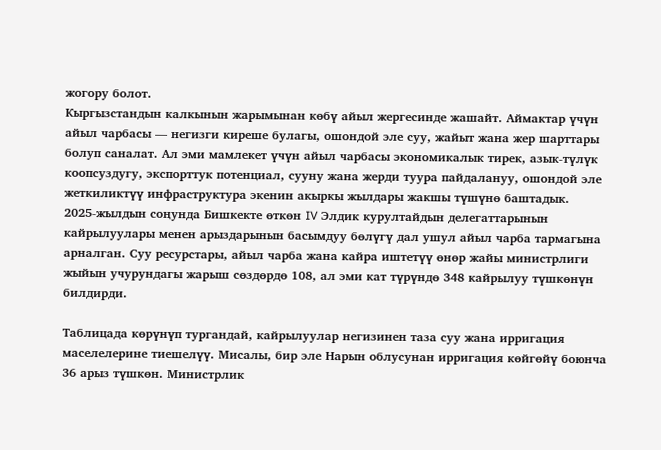жогору болот.
Кыргызстандын калкынын жарымынан көбү айыл жергесинде жашайт. Аймактар үчүн айыл чарбасы — негизги киреше булагы, ошондой эле суу, жайыт жана жер шарттары болуп саналат. Ал эми мамлекет үчүн айыл чарбасы экономикалык тирек, азык-түлүк коопсуздугу, экспорттук потенциал, сууну жана жерди туура пайдалануу, ошондой эле жеткиликтүү инфраструктура экенин акыркы жылдары жакшы түшүнө баштадык.
2025-жылдын соңунда Бишкекте өткөн IV Элдик курултайдын делегаттарынын кайрылуулары менен арыздарынын басымдуу бөлүгү дал ушул айыл чарба тармагына арналган. Суу ресурстары, айыл чарба жана кайра иштетүү өнөр жайы министрлиги жыйын учурундагы жарыш сөздөрдө 108, ал эми кат түрүндө 348 кайрылуу түшкөнүн билдирди.

Таблицада көрүнүп тургандай, кайрылуулар негизинен таза суу жана ирригация маселелерине тиешелүү. Мисалы, бир эле Нарын облусунан ирригация көйгөйү боюнча 36 арыз түшкөн. Министрлик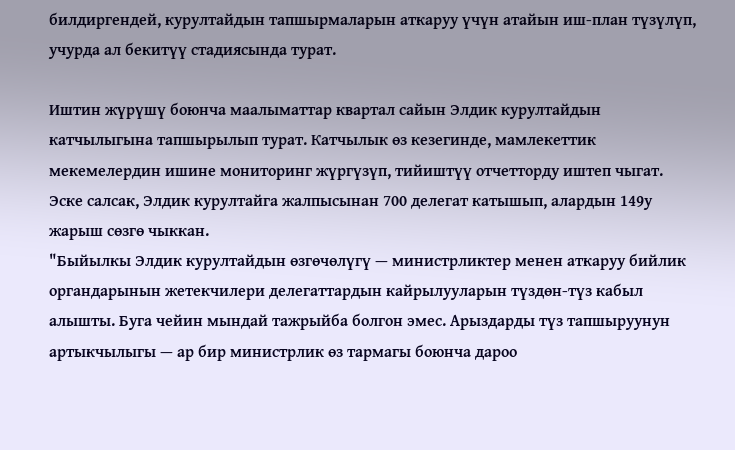билдиргендей, курултайдын тапшырмаларын аткаруу үчүн атайын иш-план түзүлүп, учурда ал бекитүү стадиясында турат.

Иштин жүрүшү боюнча маалыматтар квартал сайын Элдик курултайдын катчылыгына тапшырылып турат. Катчылык өз кезегинде, мамлекеттик мекемелердин ишине мониторинг жүргүзүп, тийиштүү отчетторду иштеп чыгат.
Эске салсак, Элдик курултайга жалпысынан 700 делегат катышып, алардын 149у жарыш сөзгө чыккан.
"Быйылкы Элдик курултайдын өзгөчөлүгү — министрликтер менен аткаруу бийлик органдарынын жетекчилери делегаттардын кайрылууларын түздөн-түз кабыл алышты. Буга чейин мындай тажрыйба болгон эмес. Арыздарды түз тапшыруунун артыкчылыгы — ар бир министрлик өз тармагы боюнча дароо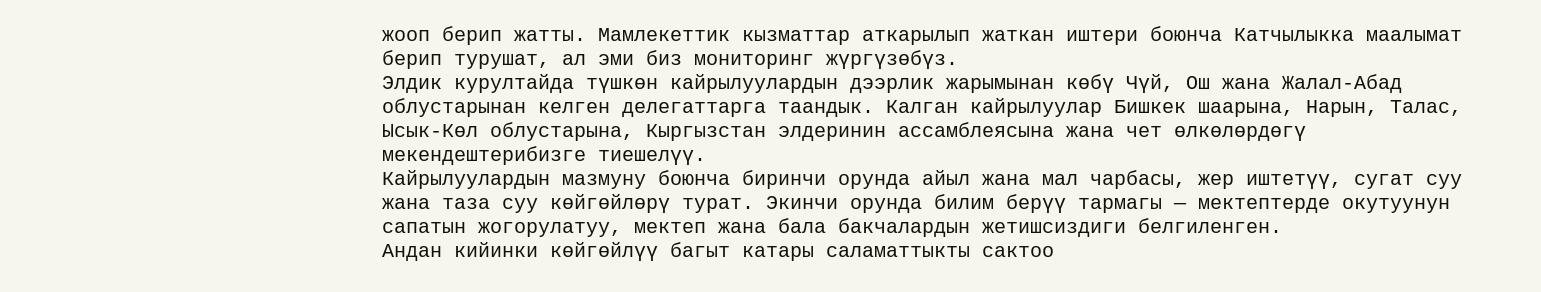жооп берип жатты. Мамлекеттик кызматтар аткарылып жаткан иштери боюнча Катчылыкка маалымат берип турушат, ал эми биз мониторинг жүргүзөбүз.
Элдик курултайда түшкөн кайрылуулардын дээрлик жарымынан көбү Чүй, Ош жана Жалал-Абад облустарынан келген делегаттарга таандык. Калган кайрылуулар Бишкек шаарына, Нарын, Талас, Ысык-Көл облустарына, Кыргызстан элдеринин ассамблеясына жана чет өлкөлөрдөгү мекендештерибизге тиешелүү.
Кайрылуулардын мазмуну боюнча биринчи орунда айыл жана мал чарбасы, жер иштетүү, сугат суу жана таза суу көйгөйлөрү турат. Экинчи орунда билим берүү тармагы — мектептерде окутуунун сапатын жогорулатуу, мектеп жана бала бакчалардын жетишсиздиги белгиленген.
Андан кийинки көйгөйлүү багыт катары саламаттыкты сактоо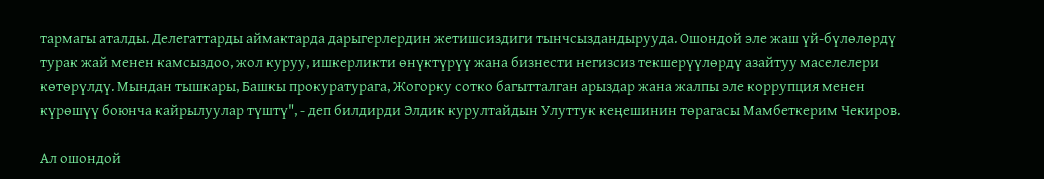тармагы аталды. Делегаттарды аймактарда дарыгерлердин жетишсиздиги тынчсыздандырууда. Ошондой эле жаш үй-бүлөлөрдү турак жай менен камсыздоо, жол куруу, ишкерликти өнүктүрүү жана бизнести негизсиз текшерүүлөрдү азайтуу маселелери көтөрүлдү. Мындан тышкары, Башкы прокуратурага, Жогорку сотко багытталган арыздар жана жалпы эле коррупция менен күрөшүү боюнча кайрылуулар түштү", - деп билдирди Элдик курултайдын Улуттук кеңешинин төрагасы Мамбеткерим Чекиров.

Ал ошондой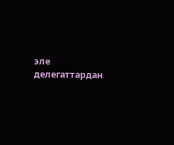эле делегаттардан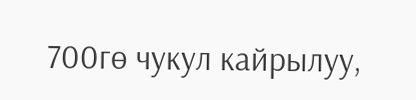700гө чукул кайрылуу,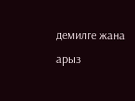демилге жана арыз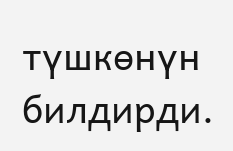түшкөнүн билдирди.